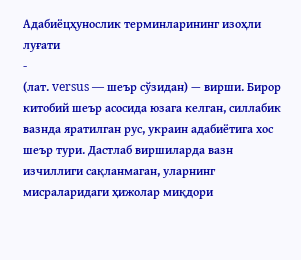Адабиёцҳунослик терминларининг изоҳли луғати
-
(лат. versus — шеър сўзидан) — вирши. Бирор китобий шеър асосида юзага келган, силлабик вазнда яратилган рус, украин адабиётига хос шеър тури. Дастлаб виршиларда вазн изчиллиги сақланмаган, уларнинг мисраларидаги ҳижолар миқдори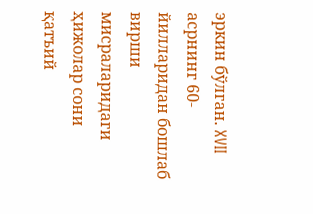эркин бўлган. XVII асрнинг 60-йилларидан бошлаб вирши мисраларидаги ҳижолар сони қатъий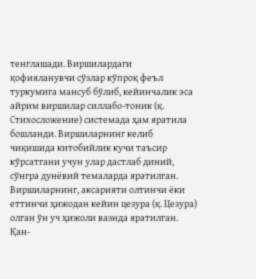тенглашади. Виршилардаги қофияланувчи сўзлар кўпроқ феъл туркумига мансуб бўлиб, кейинчалик эса айрим виршилар силлабо-тоник (қ. Стихосложение) системада ҳам яратила бошланди. Виршиларнинг келиб чиқишида китобийлик кучи таъсир кўрсатгани учун улар дастлаб диний, сўнгра дунёвий темаларда яратилган. Виршиларнинг, аксарияти олтинчи ёки еттинчи ҳижодан кейин цезура (қ. Цезура) олган ўн уч ҳижоли вазнда яратилган. Қан-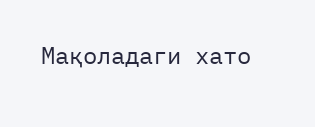Мақоладаги хато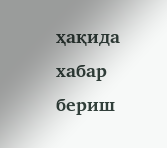ҳақида хабар бериш